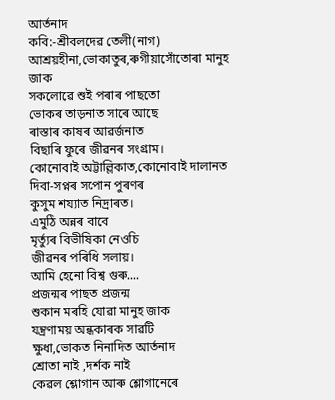আৰ্তনাদ
কবি:-শ্ৰীবলদেৱ তেলী(নাগ)
আশ্ৰয়হীনা,ভোকাতুৰ,ৰুগীয়াসোঁতোৰা মানুহ জাক
সকলোৱে শুই পৰাৰ পাছতো
ভোকৰ তাড়নাত সাৰে আছে
ৰাস্তাৰ কাষৰ আৱৰ্জনাত
বিছাৰি ফুৰে জীৱনৰ সংগ্ৰাম।
কোনোবাই অট্টাল্লিকাত,কোনোবাই দালানত
দিবা-সপ্নৰ সপোন পুৰণৰ
কুসুম শয্যাত নিদ্ৰাৰত।
এমুঠি অন্নৰ বাবে
মৃৰ্ত্যুৰ বিভীষিকা নেওচি
জীৱনৰ পৰিধি সলায়।
আমি হেনো বিশ্ব গুৰু....
প্ৰজন্মৰ পাছত প্ৰজন্ম
শুকান মৰহি যোৱা মানুহ জাক
যন্ত্ৰণাময় অন্ধকাৰক সাৱটি
ক্ষুধা,ভোকত নিনাদিত আৰ্তনাদ
শ্ৰোতা নাই ,দৰ্শক নাই
কেৱল শ্লোগান আৰু শ্লোগানেৰে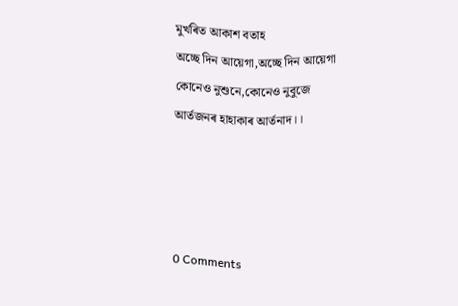মুখৰিত আকাশ বতাহ
অচ্ছে দিন আয়েগা,অচ্ছে দিন আয়েগা
কোনেও নুশুনে,কোনেও নুবুজে
আৰ্তজনৰ হাহাকাৰ আৰ্তনাদ।।




0 Comments